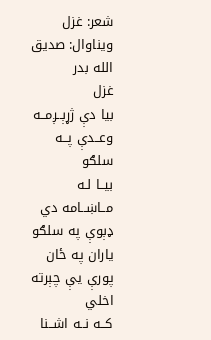شعر: غزل
ويناوال: صديق الله بدر
غزل
بيا دې ژړېــږمــه وعــدې پــه سلګو
بيــا لـه مــاښــامه دي ډېوې په سلګو
ياران په ځان پورې يې چېرته اخلي
كــه نــه اشــنا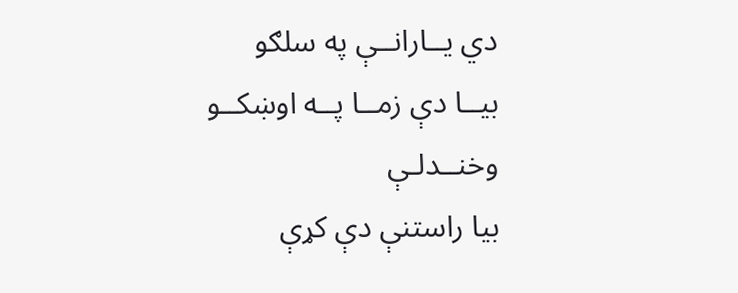دي يــارانــې په سلګو
بيــا دې زمــا پــه اوښكــو وخنــدلـې
بيا راستنې دې كړې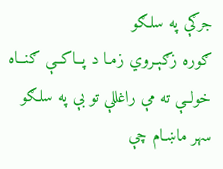جرګې په سلګو
ګوره زګېـروي زمـا د پــاكــې ګنــاه
خولــې ته مې راغللې تو بې په سلګو
سهر ماښـام چې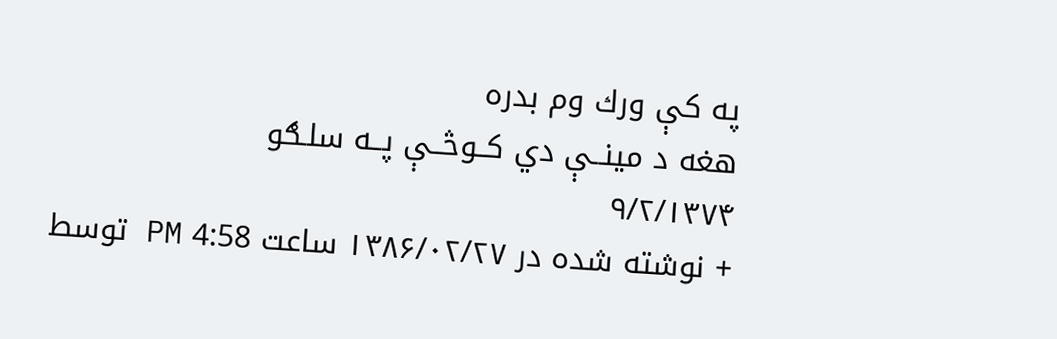په كې ورك وم بدره
هغه د مينــې دي كــوڅــې پــه سلـګو
۹/۲/۱۳۷۴
+ نوشته شده در ۱۳۸۶/۰۲/۲۷ ساعت 4:58 PM توسط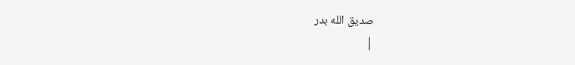صديق الله بدر
|